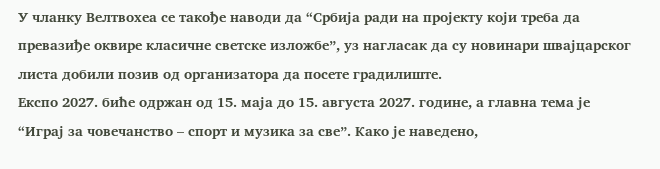У чланку Велтвохеа се такође наводи да “Србија ради на пројекту који треба да превазиђе оквире класичне светске изложбе”, уз нагласак да су новинари швајцарског листа добили позив од организатора да посете градилиште.
Експо 2027. биће одржан од 15. маја до 15. августа 2027. године, а главна тема је “Играј за човечанство – спорт и музика за све”. Како је наведено,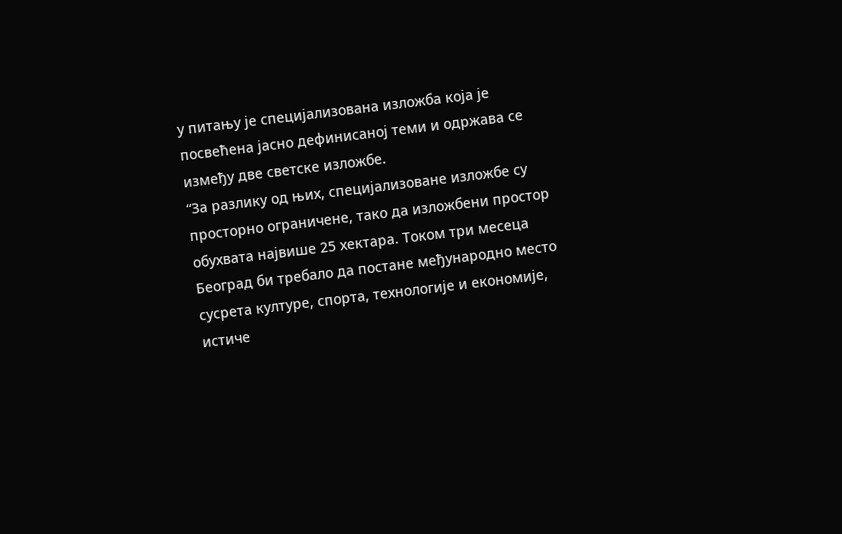у питању је специјализована изложба која је посвећена јасно дефинисаној теми и одржава се између две светске изложбе.
“За разлику од њих, специјализоване изложбе су просторно ограничене, тако да изложбени простор обухвата највише 25 хектара. Током три месеца Београд би требало да постане међународно место сусрета културе, спорта, технологије и економије, истиче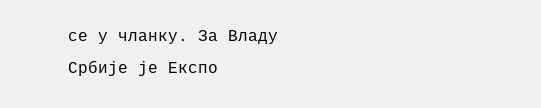се у чланку. За Владу Србије је Експо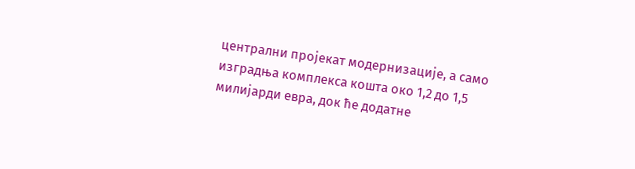централни пројекат модернизације, а само изградња комплекса кошта око 1,2 до 1,5 милијарди евра, док ће додатне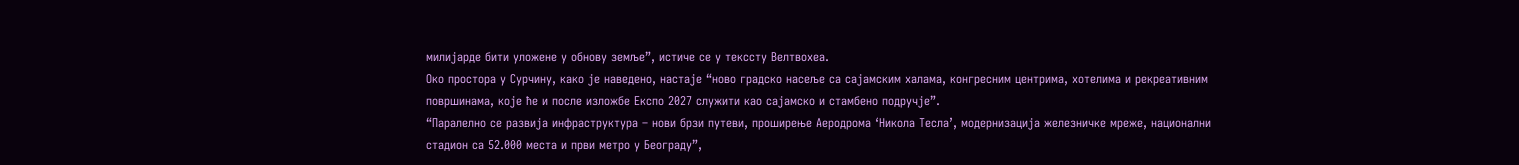милијарде бити уложене у обнову земље”, истиче се у текссту Велтвохеа.
Око простора у Сурчину, како је наведено, настаје “ново градско насеље са сајамским халама, конгресним центрима, хотелима и рекреативним површинама, које ће и после изложбе Експо 2027 служити као сајамско и стамбено подручје”.
“Паралелно се развија инфраструктура – нови брзи путеви, проширење Аеродрома ‘Никола Тесла’, модернизација железничке мреже, национални стадион са 52.000 места и први метро у Београду”,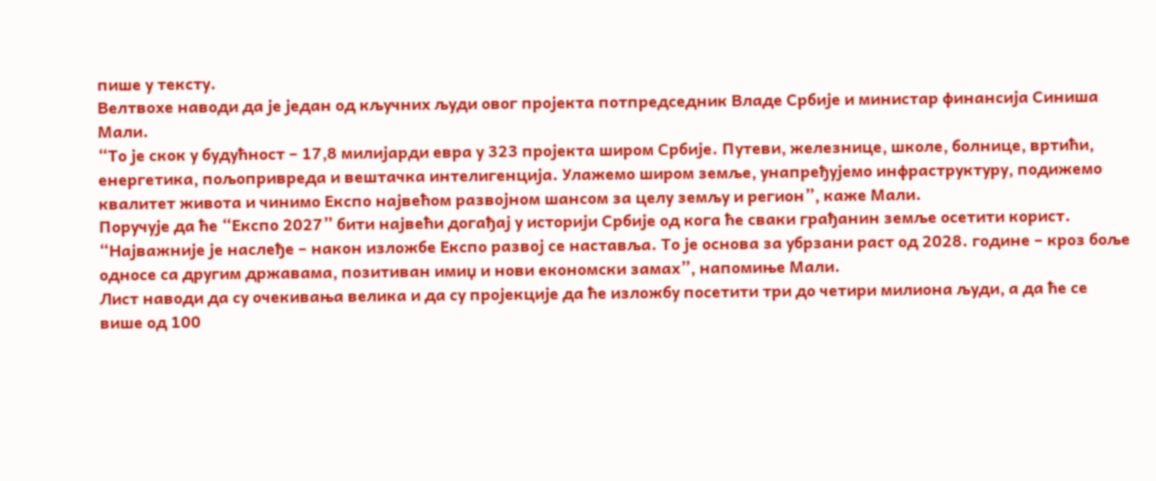пише у тексту.
Велтвохе наводи да је један од кључних људи овог пројекта потпредседник Владе Србије и министар финансија Синиша Мали.
“То је скок у будућност – 17,8 милијарди евра у 323 пројекта широм Србије. Путеви, железнице, школе, болнице, вртићи, енергетика, пољопривреда и вештачка интелигенција. Улажемо широм земље, унапређујемо инфраструктуру, подижемо квалитет живота и чинимо Експо највећом развојном шансом за целу земљу и регион”, каже Мали.
Поручује да ће “Експо 2027” бити највећи догађај у историји Србије од кога ће сваки грађанин земље осетити корист.
“Најважније је наслеђе – након изложбе Експо развој се наставља. То је основа за убрзани раст од 2028. године – кроз боље односе са другим државама, позитиван имиџ и нови економски замах”, напомиње Мали.
Лист наводи да су очекивања велика и да су пројекције да ће изложбу посетити три до четири милиона људи, а да ће се више од 100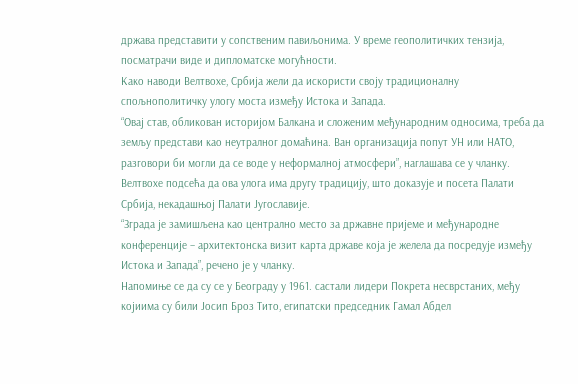држава представити у сопственим павиљонима. У време геополитичких тензија, посматрачи виде и дипломатске могућности.
Како наводи Велтвохе, Србија жели да искористи своју традиционалну спољнополитичку улогу моста између Истока и Запада.
“Овај став, обликован историјом Балкана и сложеним међународним односима, треба да земљу представи као неутралног домаћина. Ван организација попут УН или НАТО, разговори би могли да се воде у неформалној атмосфери”, наглашава се у чланку.
Велтвохе подсећа да ова улога има другу традицију, што доказује и посета Палати Србија, некадашњој Палати Југославије.
“Зграда је замишљена као централно место за државне пријеме и међународне конференције – архитектонска визит карта државе која је желела да посредује између Истока и Запада”, речено је у чланку.
Напомиње се да су се у Београду у 1961. састали лидери Покрета несврстаних, међу којиима су били Јосип Броз Тито, египатски председник Гамал Абдел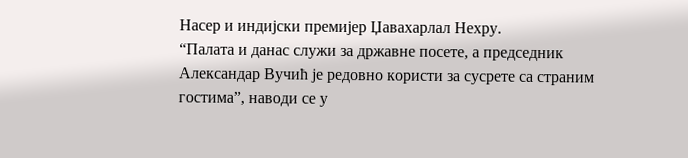Насер и индијски премијер Џавахарлал Нехру.
“Палата и данас служи за државне посете, а председник Александар Вучић је редовно користи за сусрете са страним гостима”, наводи се у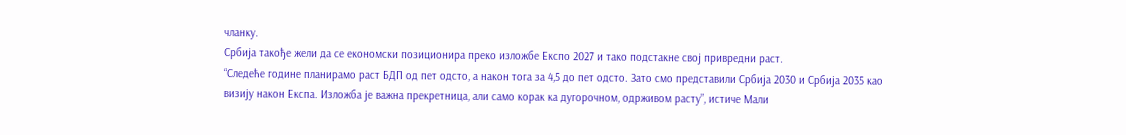чланку.
Србија такође жели да се економски позиционира преко изложбе Експо 2027 и тако подстакне свој привредни раст.
“Следеће године планирамо раст БДП од пет одсто, а након тога за 4,5 до пет одсто. Зато смо представили Србија 2030 и Србија 2035 као визију након Експа. Изложба је важна прекретница, али само корак ка дугорочном, одрживом расту”, истиче Мали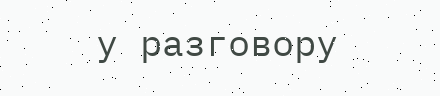у разговору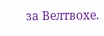за Велтвохе.